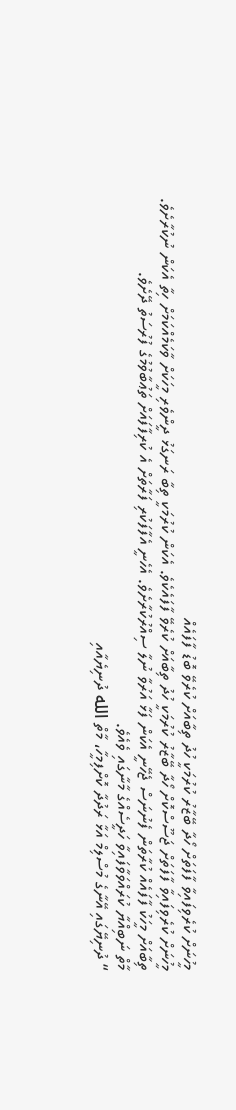މީހުނަށް ކުރެވިފައިވާ ފާފަތަށް ހޯދާ ބޭޒާރު ކުރުމަކީ ހުދު ތިބާއަށް ކުރެވޭ ބޮޑު ފާފައެއް
މީހުނަށް ކުރެވިފައިވާ ފާފަތަށް ޖަސޫސްކޮށް ހޯދާ ބޭޒާރު ކުރުމަކީ ހުދު ތިބާއަށް ކުރެވޭ ފާފައެކެވެ. އެކަން ކުރުމަކީ ތިބާ ރަނގަޅު ދީންވެރި މީހަކަށް ވާކަމެއްކަމަށް ހިތާ އެކަން ނުކުރާށެވެ.
ތިބާއަށް މީހަކު ފާފައެއް ކުރާތަން ފެނުނަސް ޖެހޭނީ އެކަން ފަޅާ އަރުވާ ނުލާ ސިއްރުކުރާށެވެ. އެހެނީ އެފާފަކުރި ފަރާތަށް އެ ކުރިފާފައަށް ތަޢުބާވުމުގެ ފުރުސަތު ދޭށެވެ.
މާތް ނަބިއްޔާ ކުރައްވަވާފައިވާ ހަދީސެއްގެ މާނާގައި ވެއެވެ.
“ ދުނިޔޭގައި އޭނާގެ މުސްލިމް އަޅާ ރަދުދާ ކޮށްފިމީހާ، މާތް الله ދުނިޔެއާއި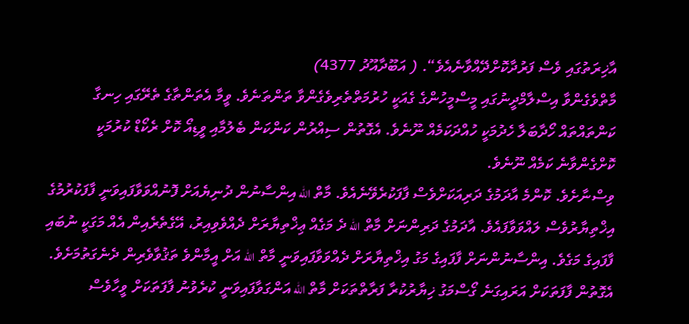އާޚިރަތުގައި ވެސް ފަރުދާކޮށްދޭއްވާނެއެވެ“. ( އަބޫދާއޫދު 4377)
މާތްވެގެންވާ އިސްލާމްދީނުގައި މީސްމީހުންގެ ގެއަކީ ހުރުމަތްތެރިވެގެންވާ ތަންތަނެވެ. ވީމާ އެތަންތާގެ ތެރޭގައި ހިނގާ ކަންތައްތައް ހޯދާބަލާ ހެދުމަކީ ހުއްދަކަމެއް ނޫނެވެ. އެގޮތުން ސިއްރުން ކަންކަން ބެލުމާއި ވީޑިއޯ ކޮށް ރެކޯޑް ކުރުމަކީ ކޮށްގެންވާނެ ކަމެއް ނޫނެވެ.
ވިސްނާށެވެ. ކޮންމެ އާދަމުގެ ދަރިއަކަށްވެސް ފާފަކުރެވޭނެއެވެ. މާތް الله އިންސާނުން ދުނިޔެއަށް ފޮނުއްވަވާފައިވަނީ ފާފަކުރުމުގެ އިޚްތިޔާރުވެސް ލައްވަވާފައެވެ. އާދަމުގެ ދަރިންނަށް މާތް الله ދެ މަގެއް ޢިޚްތިޔާރަށް ދެއްވެވިއިރު، އޭގެތެރެއިން އެއް މަގަކީ ނުބައި ފާފައިގެ މަގެވެ. އިންސާނުންނަށް ފާފައިގެ މަގު އިޚްތިޔާރަށް ދެއްވަވާފައިވަނީ މާތް الله އަށް އީމާންވެ ތަޤުވާވެރިން ދެނެގަތުމަށެވެ. އެގޮތުން ފާފަތަކަށް އަރައިގަނެ ގޯސްމަގު ޚިޔާރުކުރާ ފަރާތްތަކަށް މާތް الله އަންގަވާފައިވަނީ ކުރެވުނު ފާފަތަކަށް ވީހާވެސް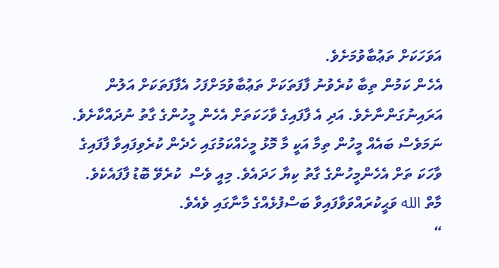އަވަހަކަށް ތަޢުބާވުމަށެވެ.
އެހެން ކަމުން ތިބާ ކުރެވުނު ފާފަތަކަށް ތަޢުބާވުމަށްފަހު އެފާފަތަކަށް އަލުން އަރައިނުގަންނާށެވެ. އަދި އެ ފާފައިގެ ވާހަކަތަށް އެހެން މީހުންގެ ގާތު ނުދައްކާށެވެ. ނަމަވެސް ބައެއް މީހުން ތިމާ އަކީ މާ މޮޅު މީހެއްކަމުގައި ހެދެން ކުރެވިފައިވާ ފާފައިގެ ވާހަކަ ތަށް އެހެންމީހުންގެ ގާތު ކިޔާ ހަދައެވެ. މިއީ ވެސް  ކުރެވޭ ބޮޑު ފާފައެކެވެ.
މާތް الله ވަޙީކުރައްވަވާފައިވާ ބަސްފުޅެއްގެ މާނާގައި ވެއެވެ.
“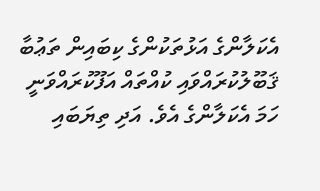އެކަލާންގެ އަޅުތަކުންގެ ކިބައިން ތަޢުބާ ޤަބޫލުކުރައްވައި ކުއްތައް އަފޫކުރައްވަނީ ހަމަ އެކަލާންގެ އެވެ. އަދި ތިޔަބައި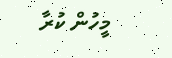މީހުން ކުރާ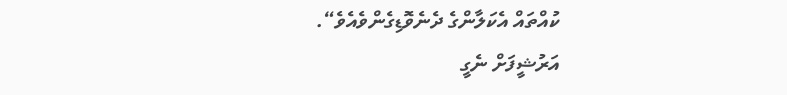ކުއްތައް އެކަލާންގެ ދެނެވޮޑިގެންވެއެވެ“.
އަރުޝީފަށް ނެގީ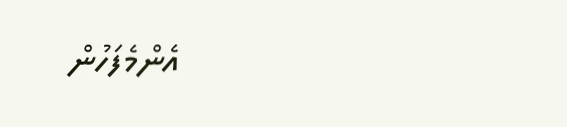އެންމެފަހުން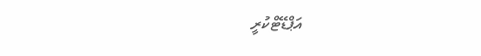އަޕްޑޭޓްކުރީ